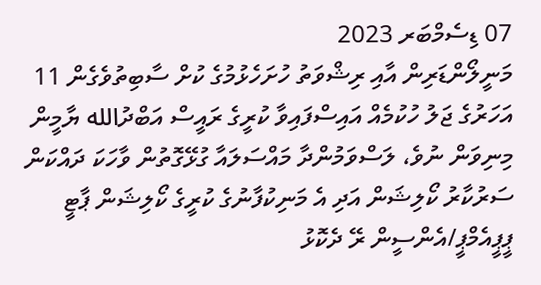07 ޑިސެމްބަރ 2023
މަނީލޯންޑަރިން އާއި ރިޝްވަތު ހުށަހެޅުމުގެ ކުށް ސާބިތުވެގެން 11 އަހަރުގެ ޖަލު ހުކުމެއް އައިސްފައިވާ ކުރީގެ ރައީސް އަބްދުالله ޔާމީން މިނިވަން ނުވެ، ލަސްވަމުންދާ މައްސަލައާ ގުޅޭގޮތުން ވާހަކަ ދައްކަން ސަރުކާރު ކޯލިޝަން އަދި އެ މަނިކުފާނުގެ ކުރީގެ ކޯލިޝަން ޕާޓީ ޕީޕީއެމްޕީ/އެންސީން ރޭ ދެކޮޅު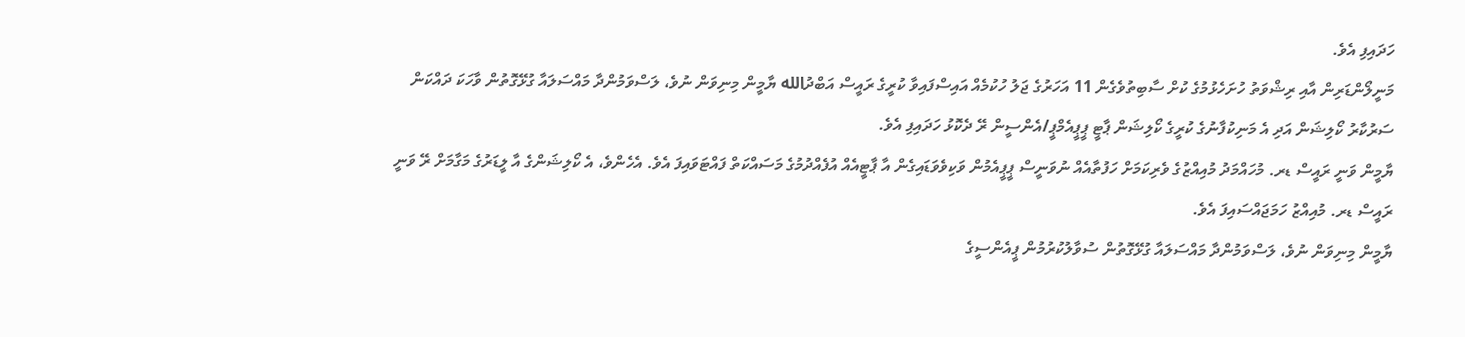ހަދައިފި އެވެ.
މަނީލޯންޑަރިން އާއި ރިޝްވަތު ހުށަހެޅުމުގެ ކުށް ސާބިތުވެގެން 11 އަހަރުގެ ޖަލު ހުކުމެއް އައިސްފައިވާ ކުރީގެ ރައީސް އަބްދުالله ޔާމީން މިނިވަން ނުވެ، ލަސްވަމުންދާ މައްސަލައާ ގުޅޭގޮތުން ވާހަކަ ދައްކަން ސަރުކާރު ކޯލިޝަން އަދި އެ މަނިކުފާނުގެ ކުރީގެ ކޯލިޝަން ޕާޓީ ޕީޕީއެމްޕީ/އެންސީން ރޭ ދެކޮޅު ހަދައިފި އެވެ.
ޔާމީން ވަނީ ރައީސް ޑރ. މުހައްމަދު މުއިއްޒުގެ ވެރިކަމަށް ހަފުތާއެއް ނުވަނީސް ޕީޕީއެމުން ވަކިވެވަޑައިގެން އާ ޕާޓީއެއް އުފެއްދުމުގެ މަސައްކަތް ފައްޓަވައިފަ އެވެ. އެހެންވެ، އެ ކޯލިޝަންގެ އާ ލީޑަރުގެ މަގާމަށް ރޭ ވަނީ ރައީސް ޑރ. މުއިއްޒު ހަމަޖައްސައިފަ އެވެ.
ޔާމީން މިނިވަން ނުވެ، ލަސްވަމުންދާ މައްސަލައާ ގުޅޭގޮތުން ސުވާލުކުރުމުން ޕީއެންސީގެ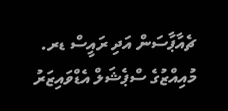ޗެއާޕާސަން އަދި ރައީސް ޑރ. މުއިއްޒުގެ ސްޕެޝަލް އެޑްވައިޒަރު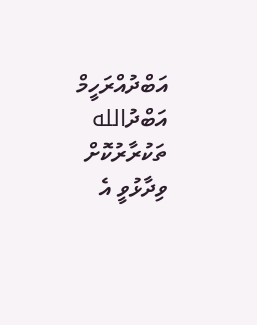އަބްދުއްރަހީމް އަބްދުالله ތަކުރާރުކޮށް ވިދާޅުވީ އެ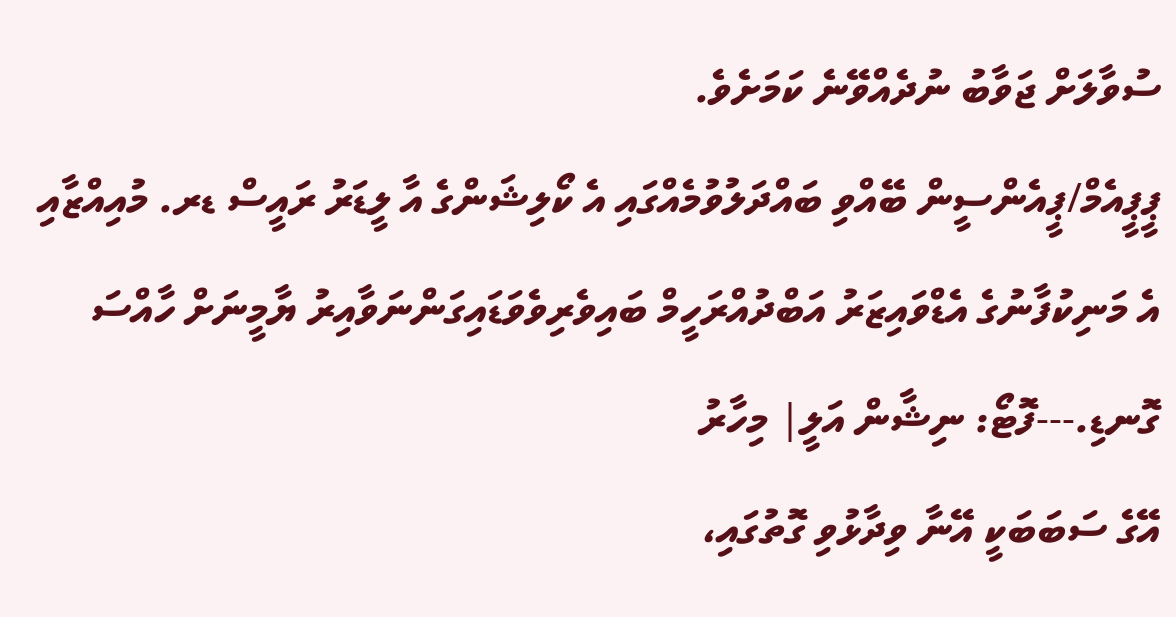ސުވާލަށް ޖަވާބު ނުދެއްވޭނެ ކަމަށެވެ.
ޕީޕީއެމް/ޕީއެންސީން ބޭއްވި ބައްދަލުވުމެއްގައި އެ ކޯލިޝަންގެ އާ ލީޑަރު ރައީސް ޑރ. މުއިއްޒާއި އެ މަނިކުފާނުގެ އެޑްވައިޒަރު އަބްދުއްރަހީމް ބައިވެރިވެވަޑައިގަންނަވާއިރު ޔާމީނަށް ހާއްސަ ގޮނޑި.---ފޮޓޯ: ނިޝާން އަލީ| މިހާރު
އޭގެ ސަބަބަކީ އޭނާ ވިދާޅުވި ގޮތުގައި،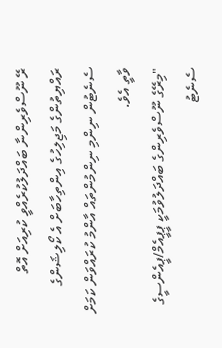ރޭ ނޫސްވެރިންނާ ބައްދަލުކުރެއްވީ ކުރިއަށް އޮތް ރައްޔިތުންގެ މަޖިލިހުގެ އިންތިހާބަށް އެ ކޯލިޝަންގެ ސެނެޓުން ނިންމި ނިންމުންތައް އާންމު ކުރައްވަން ކަމަށް ވާތީ އެވެ.
"މިރޭގެ ނޫސްވެރިންގެ ބައްދަލުވުމަކީ ޕީޕީއެމް/ޕީއެންސީގެ ސެނެޓު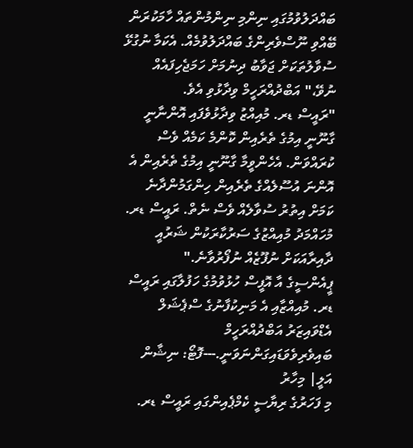ބައްދަލުވުމުގައި ނިންމި ނިންމުންތައް ހާމަކުރަން ބޭއްވި ނޫސްވެރިންގެ ބައްދަލުވުމެއް. އެކަމާ ނުގުޅޭ ސުވާލުތަކަށް ޖަވާބު ދިނުމަށް ހަމަޖެހިފައެއް ނުވޭ،" އަބްދުއްރަހީމް ވިދާޅުވި އެވެ.
"ރައީސް ޑރ. މުއިއްޒު ވިދާޅުވެފައި އޮންނާނީ ގާނޫނީ އިމުގެ ތެރެއިން ކޮންމެ ކަމެއް ވެސް ކުރައްވަން. އެހެންވީމާ ގާނޫނީ އިމުގެ ތެރެއިން އެ އޮންނަ އުސޫލެއްގެ ތެރެއިން ހިންގަމުންދާނެ ކަމަށް އިތުރު ސުވާލެއް ވެސް ނެތް. ރައީސް ޑރ. މުހައްމަދު މުއިއްޒުގެ ސަރުކާރަކުން ޝަރުއީ ދާއިރާއަކަށް ނުފޫޒެއް ނުފޯރުވާނެ."
ޕީއެންސީގެ އާ އޮފީސް ހުޅުވުމުގެ ހަފުލާގައި ރައީސް ޑރ. މުއިއްޒާއި އެ މަނިކުފާނުގެ ސްޕެޝަލް އެޑްވައިޒަރު އަބްދުއްރަހީމް ބައިވެރިވެވަޑައިގަންނަވަނީ.---ފޮޓޯ: ނިޝާން އަލީ| މިހާރު
މި ފަހަރުގެ ރިޔާސީ ކެމްޕެއިންގައި ރައީސް ޑރ.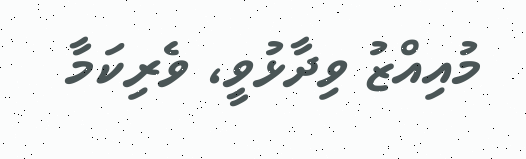މުއިއްޒު ވިދާޅުވީ، ވެރިކަމާ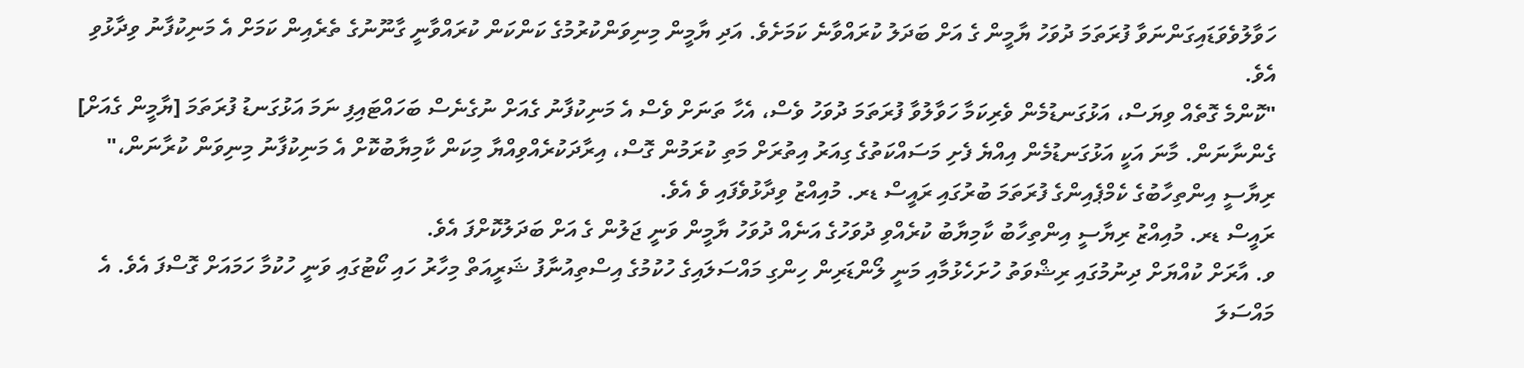ހަވާލުވެވަޑައިގަންނަވާ ފުރަތަމަ ދުވަހު ޔާމީން ގެ އަށް ބަދަލު ކުރައްވާނެ ކަމަށެވެ. އަދި ޔާމީން މިނިވަންކުރުމުގެ ކަންކަން ކުރައްވާނީ ގާނޫނުގެ ތެރެއިން ކަމަށް އެ މަނިކުފާނު ވިދާޅުވި އެވެ.
"ކޮންމެ ގޮތެއް ވިޔަސް، އަޅުގަނޑުމެން ވެރިކަމާ ހަވާލުވާ ފުރަތަމަ ދުވަހު ވެސް، އެހާ ތަނަށް ވެސް އެ މަނިކުފާނު ގެއަށް ނުގެނެސް ބަހައްޓައިފި ނަމަ އަޅުގަނޑު ފުރަތަމަ [ޔާމީން ގެއަށް] ގެންނާނަން. މާނަ އަކީ އަޅުގަނޑުމެން އިއްޔެ ފެށި މަސައްކަތުގެ ގިއަރު އިތުރަށް މަތި ކުރަމުން ގޮސް، އިރާދަކުރެއްވިއްޔާ މިކަން ކާމިޔާބުކޮށް އެ މަނިކުފާނު މިނިވަން ކުރާނަން،" ރިޔާސީ އިންތިހާބުގެ ކެމްޕެއިންގެ ފުރަތަމަ ބުރުގައި ރައީސް ޑރ. މުއިއްޒު ވިދާޅުވެފައި ވެ އެވެ.
ރައީސް ޑރ. މުއިއްޒު ރިޔާސީ އިންތިހާބު ކާމިޔާބު ކުރެއްވި ދުވަހުގެ އަނެއް ދުވަހު ޔާމީން ވަނީ ޖަލުން ގެ އަށް ބަދަލުކޮށްފަ އެވެ.
ވ. އާރަށް ކުއްޔަށް ދިނުމުގައި ރިޝްވަތު ހުށަހެޅުމާއި މަނީ ލޯންޑަރިން ހިންގި މައްސަލައިގެ ހުކުމުގެ އިސްތިއުނާފު ޝަރީއަތް މިހާރު ހައި ކޯޓުގައި ވަނީ ހުކުމާ ހަމައަށް ގޮސްފަ އެވެ. އެ މައްސަލަ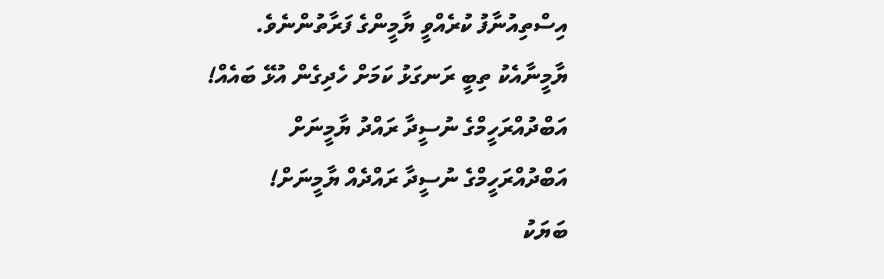އިސްތިއުނާފު ކުރެއްވީ ޔާމީންގެ ފަރާތުންނެވެ.
ޔާމީނާއެކު ތިބީ ރަނގަޅު ކަމަށް ހެދިގެން އުޅޭ ބައެއް!
އަބްދުއްރަހީމްގެ ނުސީދާ ރައްދު ޔާމީނަށް
އަބްދުއްރަހީމްގެ ނުސީދާ ރައްދެއް ޔާމީނަށް!
ބަޔަކު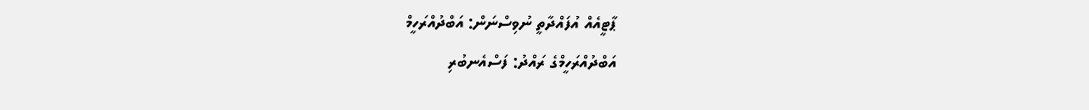ޕާޓީއެއް އުފައްދާތީ ނުވިސްނަން: އަބްދުއްރަހީމް
އަބްދުއްރަހީމްގެ ރައްދު: ފަސްއެނބުރި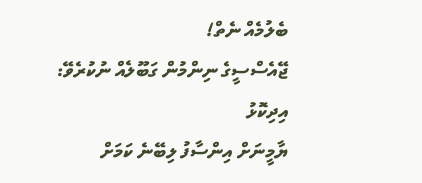ބެލުމެއް ނެތް!
ޖޭއެސްސީގެ ނިންމުން ގަބޫލެއް ނުކުރެވޭ: އިދިކޮޅު
ޔާމީނަށް އިންސާފު ލިބޭނެ ކަމަށް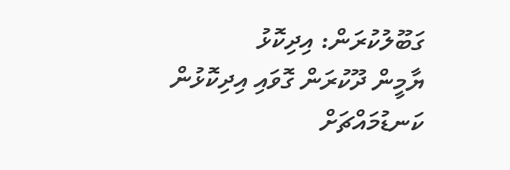ގަބޫލުކުރަން: އިދިކޮޅު
ޔާމީން ދޫކުރަން ގޮވައި އިދިކޮޅުން ކަނޑުމައްޗަށް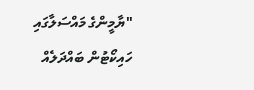"ޔާމީންގެ މައްސަލާގައި ހައިކޯޓުން ބައްދަލެއް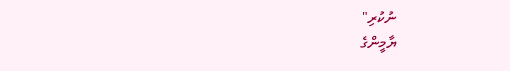ނުކުރި"
ޔާމީންގެ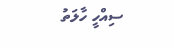ސިއްހީ ހާލަތު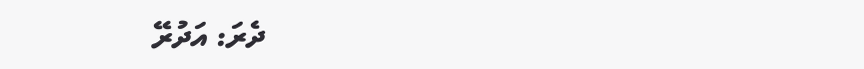ދެރަ: އަދުރޭ